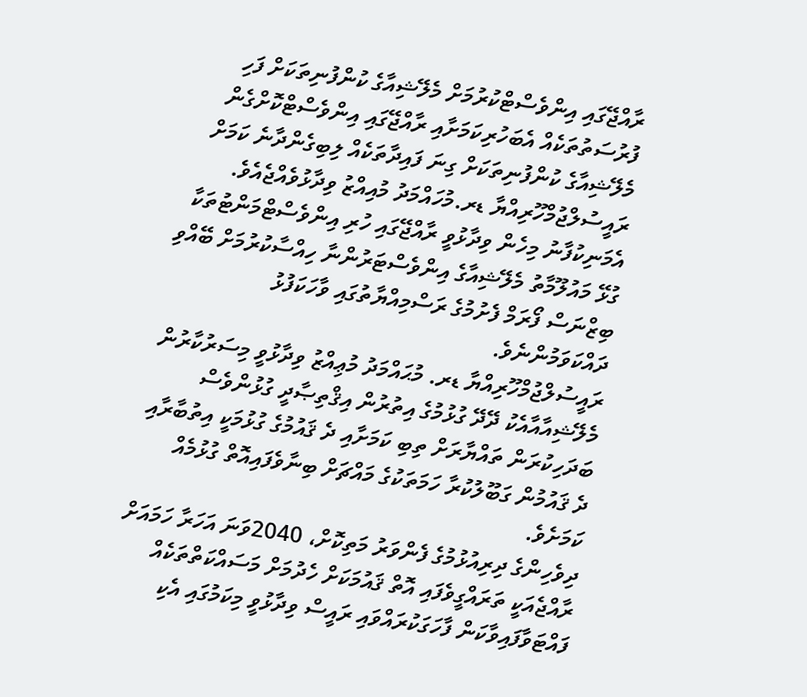ރާއްޖޭގައި އިންވެސްޓްކުރުމަށް މެލޭޝިއާގެ ކުންފުނިތަކަށް ފަހި ފުރުސަތުތަކެއް އެބަހުރިކަމަށާއި ރާއްޖޭގައި އިންވެސްޓްކޮށްގެން މެލޭޝިއާގެ ކުންފުނިތަކަށް ގިނަ ފައިދާތަކެއް ލިބިގެންދާނެ ކަމަށް ރައީސުލްޖުމްހޫރިއްޔާ ޑރ.މުހައްމަދު މުއިއްޒު ވިދާޅުވެއްޖެއެވެ.
އެމަނިކުފާނު މިހެން ވިދާޅުވީ ރާއްޖޭގައި ހުރި އިންވެސްޓްމަންޓުތަކާ ގުޅޭ މައުލޫމާތު މެލޭޝިއާގެ އިންވެސްޓަރުންނާ ހިއްސާކުރުމަށް ބޭއްވި ބިޒްނަސް ފޯރަމް ފެށުމުގެ ރަސްމިއްޔާތުގައި ވާހަކަފުޅު ދައްކަވަމުންނެވެ.
ރައީސުލްޖުމްހޫރިއްޔާ ޑރ. މުޙައްމަދު މުޢިއްޒު ވިދާޅުވީ މިސަރުކާރުން މެލޭޝިއާއާއެކު ދޭދޭ ގުޅުމުގެ އިތުރުން އިޤްތިޞާދީ ގުޅުންވެސް ބަދަހިކުރަން ތައްޔާރަށް ތިބި ކަމަށާއި ދެ ޤައުމުގެ ގުޅުމަކީ އިތުބާރާއި ދެ ޤައުމުން ގަބޫލުކުރާ ހަމަތަކުގެ މައްޗަށް ބިނާވެފައިއޮތް ގުޅުމެއް ކަމަށެވެ.
ދިވެހިންގެ ދިރިއުޅުމުގެ ފެންވަރު މަތިކޮށް، 2040ވަނަ އަހަރާ ހަމައަށް ރާއްޖެއަކީ ތަރައްގީވެފައި އޮތް ޤައުމަކަށް ހެދުމަށް މަސައްކަތްތަކެއް ފައްޓަވާފައިވާކަން ފާހަގަކުރައްވައި ރައީސް ވިދާޅުވީ މިކަމުގައި އެކި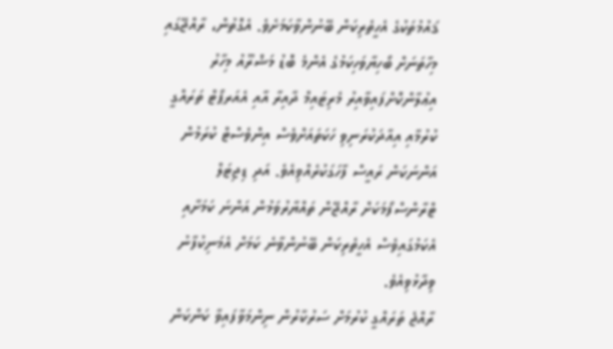ޤައުމުތަކުގެ އެހީތެރިކަން ބޭނުންވާކަމަށެވެ. އެގޮތުން، ރާއްޖޭގައި މިހާތަނަށް ބޯހިޔާވަހިކަމުގެ އެންމެ ބޮޑު މަޝްރޫއު މިހާރު އިޢުލާންކޮށްފައިވާއިރު މެރިޓައިމް ދާއިރާ އާއި އެއަރޕޯޓް ތަރައްގީ ކުރުމާއި އިއާދަކުރަނިވި ހަކަތައަށްވެސް އިންވެސްޓް ކުރަމުން އަންނަކަން ރައީސް ފާހަގަކުރެއްވިއެވެ. އަދި ޑިޖިޓަލް ޓްރާންސްފޯމަކަށް ރާއްޖޭން ތައްޔާރުވަމުން އަންނަ ކަމަށާއި އެކަމުގައިވެސް އެހީތެރިކަން ބޭނުންވާނެ ކަމަށް އެމަނިކުފާނު ވިދާޅުވިއެވެ.
ރާއްޖެ ތަރައްގީ ކުރުމަށް ސަރުކާރުން ނިންމަވާފައިވާ ކަންކަން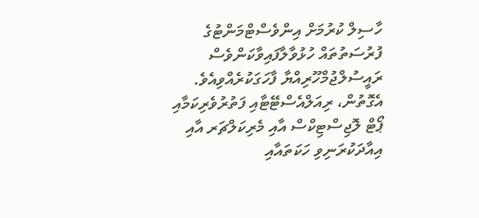ހާސިލް ކުރުމަށް އިންވެސްޓްމަންޓުގެ ފުރުސަތުތައް ހުޅުވާލާފައިވާކަންވެސް ރައީސުލްޖުމްހޫރިއްޔާ ފާހަގަކުރެއްވިއެވެ. އެގޮތުން، ރިއަލްއެސްޓޭޓާއި ފަތުރުވެރިކަމާއި ޕޯޓް ލޮޖިސްޓިކްސް އާއި މެރިކަލްޗަރ އާއި އިއާދަކުރަނިވި ހަކަތައާއި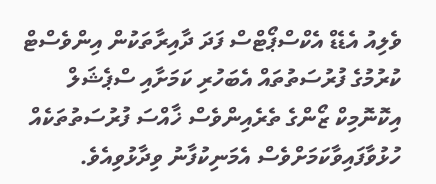ވެލިއު އެޑެޑް އެކްސްޕޯޓްސް ފަދަ ދާއިރާތަކުން އިންވެސްޓް ކުރުމުގެ ފުރުސަތުތައް އެބަހުރި ކަމަށާއި ސްޕެޝަލް އިކޮނޮމިކް ޒޯންގެ ތެރެއިންވެސް ޚާއްސަ ފުރުސަތުތަކެއް ހުޅުވާފައިވާކަމަށްވެސް އެމަނިކުފާނު ވިދާޅުވިއެވެ.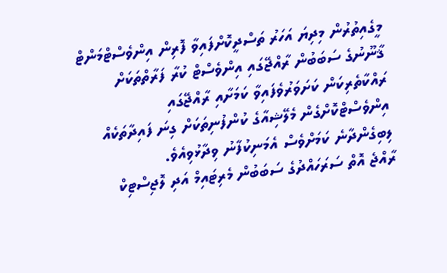މީގެއިތުރުން މިދިޔަ އަހަރު ތަސްދީކޮށްފައިވާ ފޮރިން އިންވެސްޓްމަންޓް ޤާނޫނުގެ ސަބަބުން ރާއްޖޭގައި އިންވެސްޓް ކުރާ ފަރާތްތަކަށް ރައްކާތެރިކަން ކަށަވަރުވެފައިވާ ކަމަށާއި ރާއްޖޭގައި އިންވެސްޓްކޮށްގެން މެލޭޝިއާގެ ކުންފުނިތަކަށް ގިނަ ފައިދާތަކެއް ލިބިގެންދާނެ ކަމަށްވެސް އެމަނިކުފާނު ވިދާޅުވިއެވެ.
ރާއްޖެ އޮތް ސަރަހައްދުގެ ސަބަބުން މެރިޓައިމް އަދި ލޮޖިސްޓިކް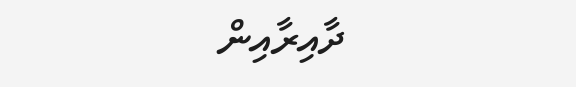ދާއިރާއިން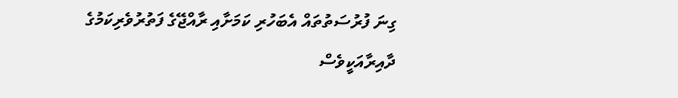ގިނަ ފުރުސަތުތައް އެބަހުރި ކަމަށާއި ރާއްޖޭގެ ފަތުރުވެރިކަމުގެ ދާއިރާއަކީވެސް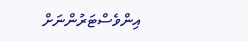އިންވެސްޓަރުންނަށް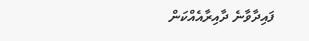ފައިދާވާނެ ދާއިރާއެއްކަން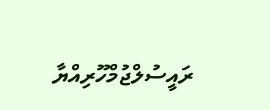ރައީސުލްޖުމްހޫރިއްޔާ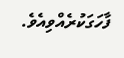ފާހަގަކުރެއްވިއެވެ.